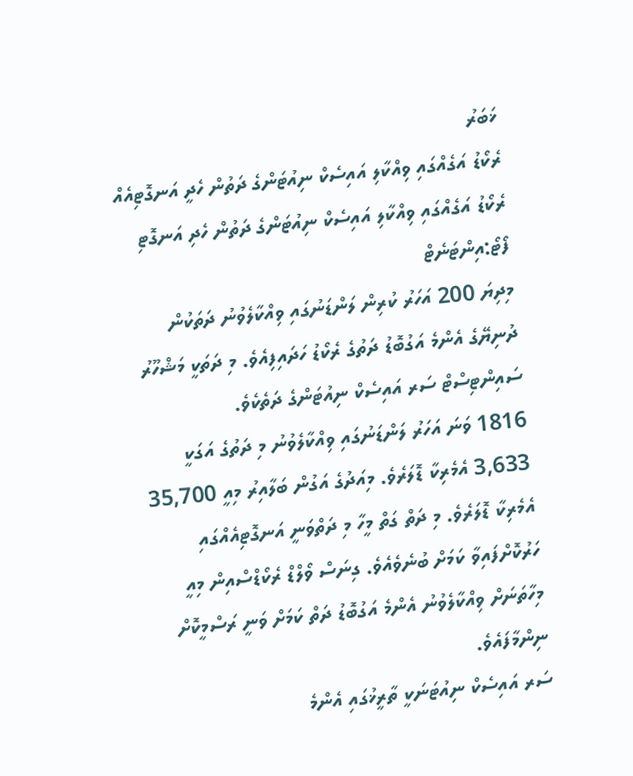ޚަބަރު
ރެކޯޑު އަގެއްގައި ވިއްކާލި އައިސެކް ނިއުޓަންގެ ދަތުން ހެދީ އަނގޮޓިއެއް
ރެކޯޑު އަގެއްގައި ވިއްކާލި އައިސެކް ނިއުޓަންގެ ދަތުން ހެދި އަނގޮޓި ފޯޓޯ:އިންޓަނެޓް
މިދިޔަ 200 އަހަރު ކުރިން ލަންޑަނުގައި ވިއްކާލެވުނު ދަތަކުން ދުނިޔޭގެ އެންމެ އަގުބޮޑު ދަތުގެ ރެކޯޑު ހަދައިފިއެވެ. މި ދަތަކީ މަޝްހޫރު ސައިންޓިސްޓް ސަރ އައިސެކް ނިއުޓަންގެ ދަތެކެވެ.
1816 ވަނަ އަހަރު ލަންޑަނުގައި ވިއްކާލެވުނު މި ދަތުގެ އަގަކީ 3,633 އެމެރިކާ ޑޮލަރެވެ. މިއަދުގެ އަގުން ބަލާއިރު މިއީ 35,700 އެމެރިކާ ޑޮލަރެވެ. މި ދަތް ގަތް މީހާ މި ދަތްވަނީ އަނގޮޓިއެއްގައި ހަރުކޮށްފައިވާ ކަމަށް ބުނެވެއެވެ. ގިނަސް ވޯލްޑް ރެކޯޑްސްއިން މިއީ މިހާތަނަށް ވިއްކާލެވުނު އެންމެ އަގުބޮޑު ދަތް ކަމަށް ވަނީ ރަސްމީކޮށް ނިންމާފައެވެ.
ސަރ އައިސެކް ނިއުޓަނަކީ ތާރީޚުގައި އެންމެ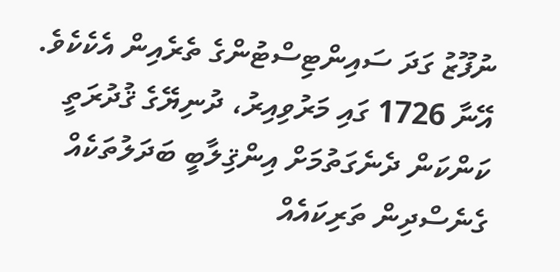ނުފޫޒު ގަދަ ސައިންޓިސްޓުންގެ ތެރެއިން އެކެކެވެ. އޭނާ 1726 ގައި މަރުވިއިރު، ދުނިޔޭގެ ޤުދުރަތީ ކަންކަން ދެނެގަތުމަށް އިންޤިލާބީ ބަދަލުތަކެއް ގެނެސްދިން ތަރިކައެއް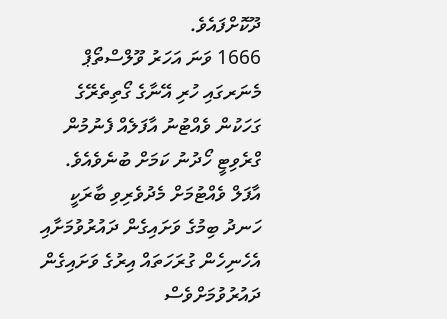ދޫކޮށްފައެވެ.
1666 ވަނަ އަހަރު ވޫލްސްތޯޕް މެނަރގައި ހުރި އޭނާގެ ގޯތިތެރޭގެ ގަހަކުން ވެއްޓުނު އާފަލެއް ފެނުމުން ގްރެވިޓީ ހޯދުނު ކަމަށް ބުނެވެއެވެ. އާފަލް ވެއްޓުމަށް މެދުވެރިވި ބާރަކީ ހަނދު ބިމުގެ ވަށައިގެން ދައުރުވުމަށާއި އެހެނިހެން ގުރަހަތައް އިރުގެ ވަށައިގެން ދައުރުވުމަށްވެސް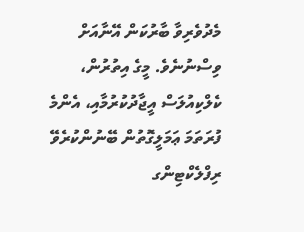މެދުވެރިވާ ބާރުކަން އޭނާއަށް ވިސްނުނެވެ. މީގެ އިތުރުން، ކެލްކިއުލަސް އީޖާދުކުރުމާއި، އެންމެ ފުރަތަމަ ޢަމަލީގޮތުން ބޭނުންކުރެވޭ ރިފްލެކްޓިންގ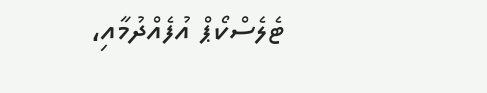ޓެލެސްކޯޕް އުފެއްދުމާއި،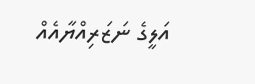އަލީގެ ނަޒަރިއްޔާއެއް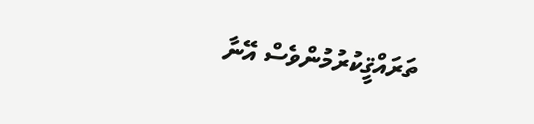ތަރައްޤީކުރުމުންވެސް އޭނާ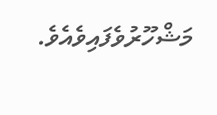މަޝްހޫރުވެފައިވެއެވެ.